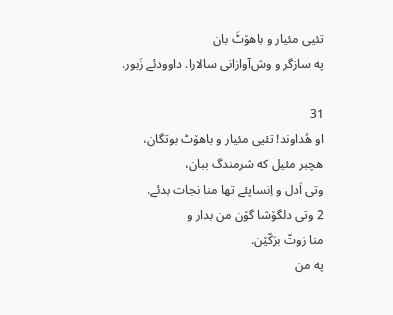تئیی مئیار و باهۆٹَ بان
په سازگر و وش‌آوازانی سالارا. داوودئے زَبور.

31
او هُداوند! تئیی مئیار و باهۆٹ بوتگان،
هچبر مئیل که شرمندگ ببان،
وتی اَدل و اِنساپئے تها منا نجات بدئے.
2 وتی دلگۆشا گۆن من بدار و
منا زوتّ برَکّێن.
په من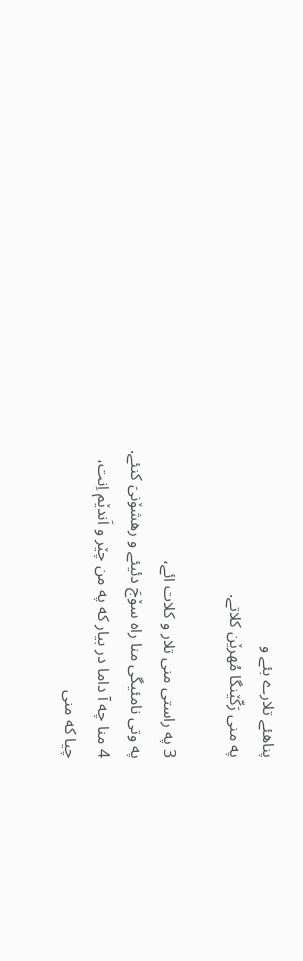پناهئے تلارے بئے و
په منی رَکّێنگا مُهرێن کلاتے.

3 په راستی منی تلار و کلات ائے،
په وتی نامئیگی منا راه سۆجَ دئیئے و رهشۆنیَ کنئے.
4 منا چه آ داما در بیار که په من چێر و اَندێم اِنت،
چیا که منی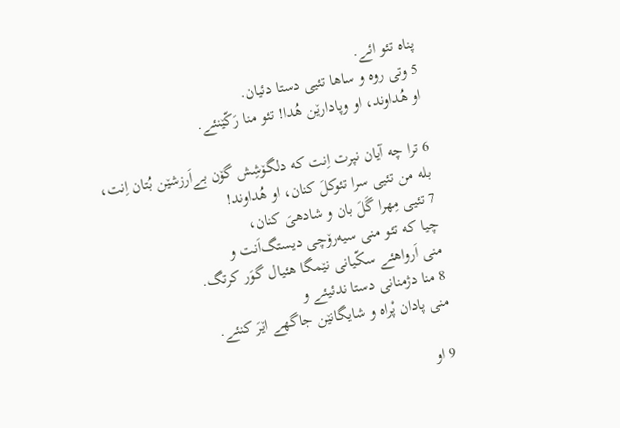پناه تئو ائے.
5 وتی روه و ساها تئیی دستا دئیان.
او هُداوند، او وپادارێن هُدا! تئو منا رَکّێنئے.

6 ترا چه آیان نپرت اِنت که دلگۆشِش گۆن بےاَرزشێن بُتان اِنت،
بله من تئیی سرا تئوکلَ کنان، او هُداوند!
7 تئیی مِهرا گَلَ بان و شادهیَ کنان،
چیا که تئو منی سیه‌رۆچی دیستگ‌اَنت و
منی اَرواهئے سکّیانی نێمگا هئیال گوَر کرتگ.
8 منا دژمنانی دستا ندئیئے و
منی پادان پْراه و شایگانێن جاگهے اێرَ کنئے.

9 او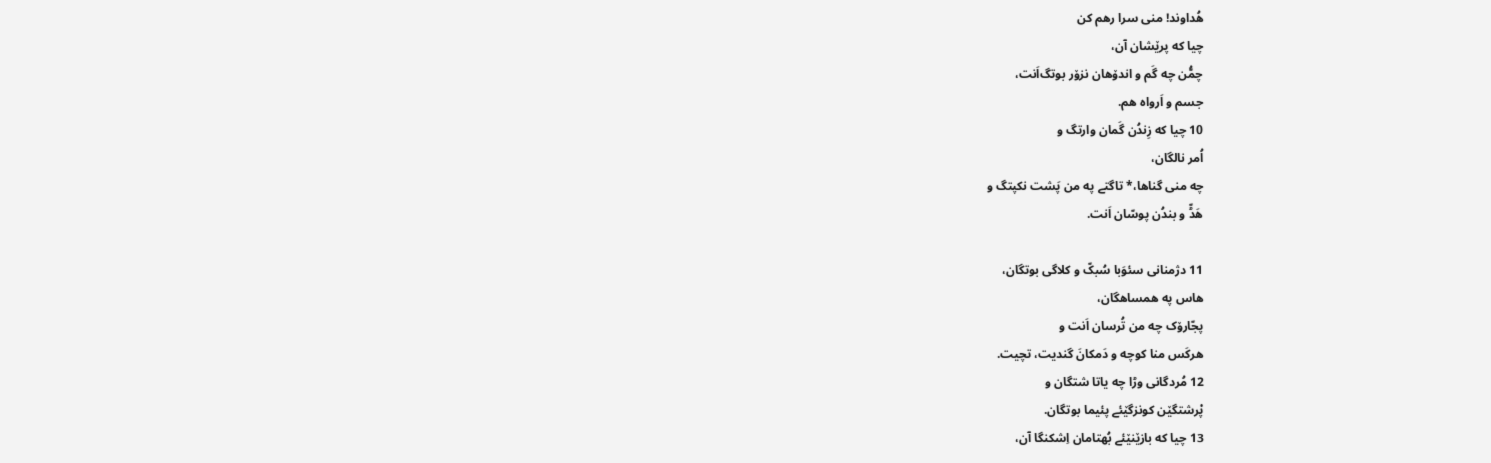هُداوند! منی سرا رهم کن
چیا که پرێشان آن،
چمُّن چه گَم و اندۆهان نزۆر بوتگ‌اَنت،
جسم و اَرواه هم.
10 چیا که زِندُن گَمان وارتگ و
اُمر نالگان،
چه منی گناها،* تاگتے په من پَشت نکپتگ و
هَڈّ و بندُن پوسّان اَنت.

11 دژمنانی سئوَبا سُبکّ و کلاگی بوتگان،
هاس په همساهگان،
پجّارۆک چه من تُرسان اَنت و
هرکَس منا کوچه و دَمکانَ گندیت، تچیت.
12 مُردگانی وڑا چه یاتا شتگان و
پْرشتگێن کونزگێئے پئیما بوتگان.
13 چیا که بازێنێئے بُهتامان اِشکنگا آن،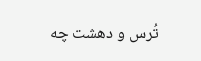تُرس و دهشت چه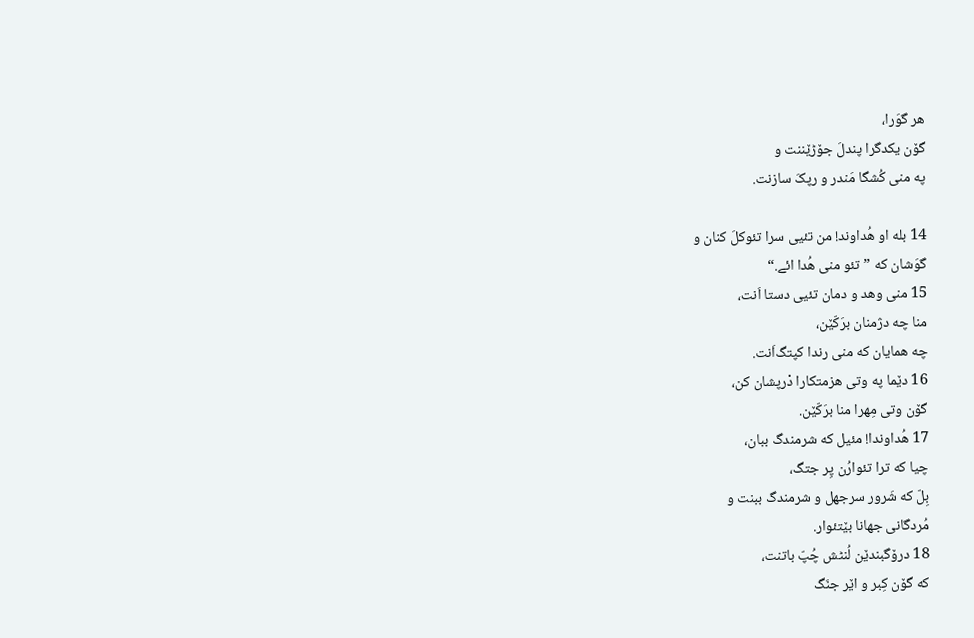هر گوَرا،
گۆن یکدگرا پندلَ جۆڑێننت و
په منی کُشگا مَندر و رپکَ سازنت.

14 بله او هُداوند! من تئیی سرا تئوکلَ کنان و
گوَشان که ”تئو منی هُدا ائے.“
15 منی وهد و دمان تئیی دستا اَنت،
منا چه دژمنان برَکّێن،
چه همایان که منی رندا کپتگ‌اَنت.
16 دێما په وتی هزمتکارا دْرپشان کن،
گۆن وتی مِهرا منا برَکّێن.
17 هُداوندا! مئیل که شرمندگ ببان،
چیا که ترا تئوارُن پِر جتگ،
بِلّ که شَرور سرجهل و شرمندگ ببنت و
مُردگانی جهانا بێتئوار.
18 درۆگبندێن لُنٹش چُپّ باتنت،
که گۆن کِبر و اێر جنَگ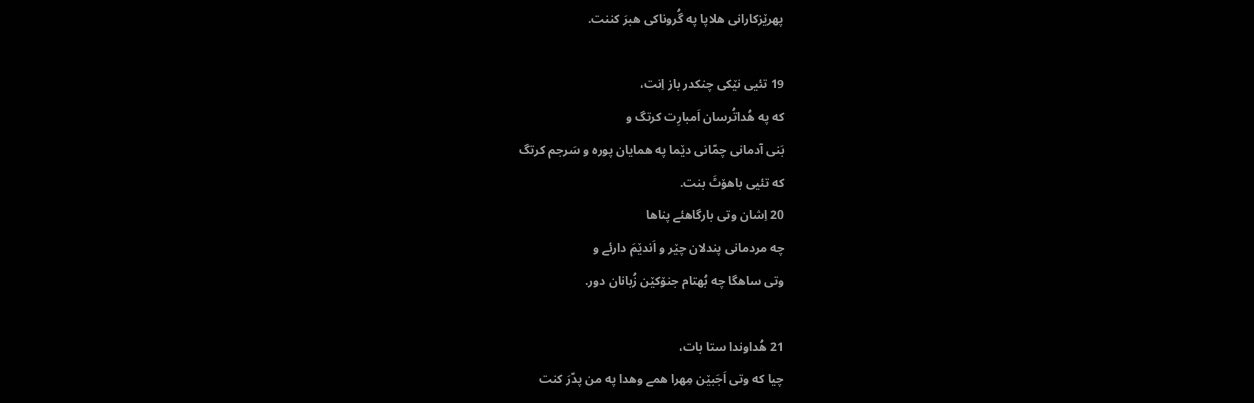پهرێزکارانی هلاپا په گُروناکی هبرَ کننت.

19 تئیی نێکی چنکدر باز اِنت،
که په هُداتُرسان اَمبارِت کرتگ و
بَنی آدمانی چمّانی دێما په همایان پوره و سَرجم کرتگ
که تئیی باهۆٹَ بنت.
20 اِشان وتی بارگاهئے پناها
چه مردمانی پندلان چێر و اَندێمَ دارئے و
وتی ساهگا چه بُهتام جنۆکێن زُبانان دور.

21 هُداوندا ستا بات،
چیا که وتی اَجَبێن مِهرا همے وهدا په من پدّرَ کنت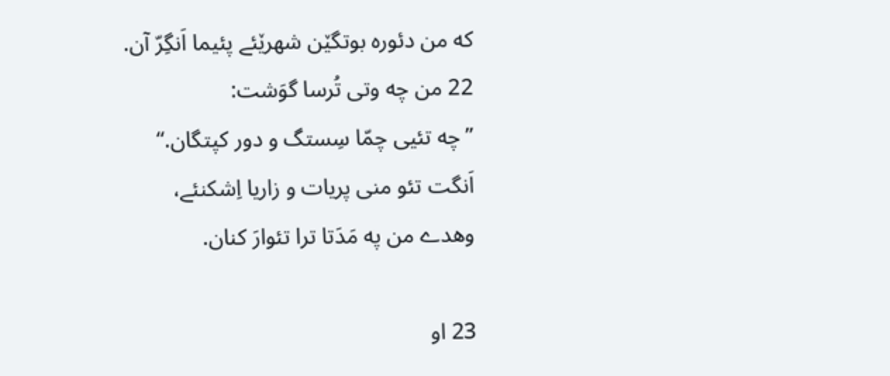که من دئوره بوتگێن شهرێئے پئیما اَنگِرّ آن.
22 من چه وتی تُرسا گوَشت:
”چه تئیی چمّا سِستگ و دور کپتگان.“
اَنگت تئو منی پریات و زاریا اِشکنئے،
وهدے من په مَدَتا ترا تئوارَ کنان.

23 او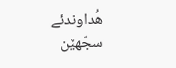هُداوندئے سجّهێن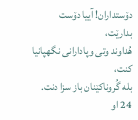دۆستداران! آییا دۆست بدارێت،
هُداوند وتی وپادارانی نگهپانیا کنت،
بله گُروناکێنان باز سزا دنت.
24 او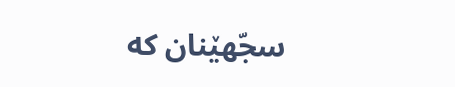سجّهێنان که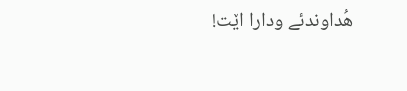هُداوندئے ودارا اێت!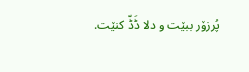پُرزۆر ببێت و دلا ڈَڈّ کنێت.